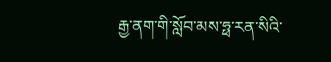རྒྱ་ནག་གི་སློབ་མས་ཧྥ་རན་སིའི་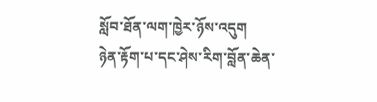སློབ་ཐོན་ལག་ཁྱེར་ཉོས་འདུག
ཉེན་རྟོག་པ་དང་ཤེས་རིག་བློན་ཆེན་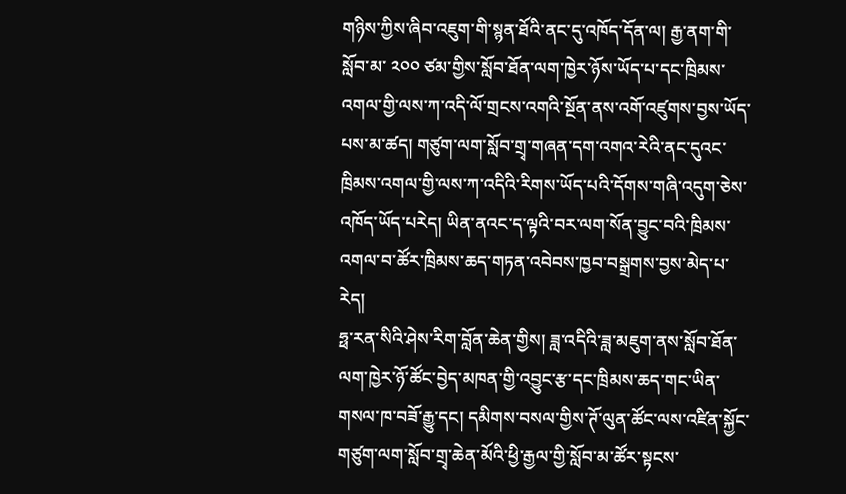གཉིས་ཀྱིས་ཞིབ་འཇུག་གི་སྙན་ཐོའི་ནང་དུ་འཁོད་དོན་ལ། རྒྱ་ནག་གི་སློབ་མ་ ༢༠༠ ཙམ་གྱིས་སློབ་ཐོན་ལག་ཁྱེར་ཉོས་ཡོད་པ་དང་ཁྲིམས་འགལ་གྱི་ལས་ཀ་འདི་ལོ་གྲངས་འགའི་སྔོན་ནས་འགོ་འཛུགས་བྱས་ཡོད་པས་མ་ཚད། གཙུག་ལག་སློབ་གྲྭ་གཞན་དག་འགའ་རེའི་ནང་དུའང་ཁྲིམས་འགལ་གྱི་ལས་ཀ་འདིའི་རིགས་ཡོད་པའི་དོགས་གཞི་འདུག་ཅེས་འཁོད་ཡོད་པརེད། ཡིན་ནའང་ད་ལྟའི་བར་ལག་སོན་བྱུང་བའི་ཁྲིམས་འགལ་བ་ཚོར་ཁྲིམས་ཆད་གཏན་འབེབས་ཁྱབ་བསྒྲགས་བྱས་མེད་པ་རེད།
ཧྥ་རན་སིའི་ཤེས་རིག་བློན་ཆེན་གྱིས། ཟླ་འདིའི་ཟླ་མཇུག་ནས་སློབ་ཐོན་ལག་ཁྱེར་ཉོ་ཚོང་བྱེད་མཁན་གྱི་འབྱུང་རྩ་དང་ཁྲིམས་ཆད་གང་ཡིན་གསལ་ཁ་བཟོ་རྒྱུ་དང། དམིགས་བསལ་གྱིས་ཊོ་ལུན་ཚོང་ལས་འཛིན་སྐྱོང་གཙུག་ལག་སློབ་གྲྭ་ཆེན་མོའི་ཕྱི་རྒྱལ་གྱི་སློབ་མ་ཚོར་སྟངས་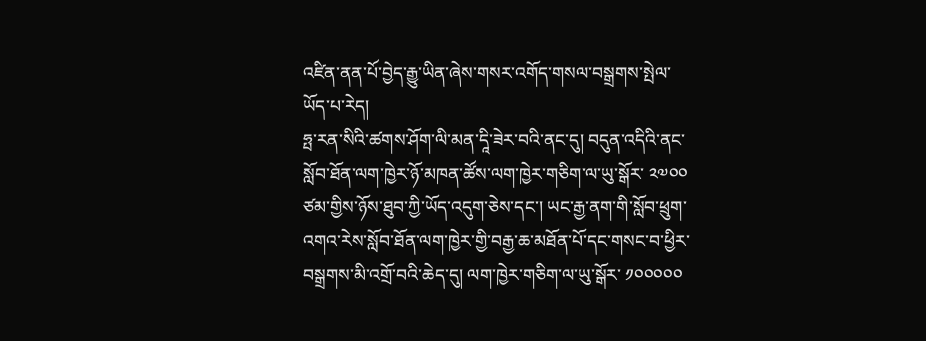འཛིན་ནན་པོ་བྱེད་རྒྱུ་ཡིན་ཞེས་གསར་འགོད་གསལ་བསྒྲགས་སྤེལ་ཡོད་པ་རེད།
ཧྤ་རན་སིའི་ཚགས་ཤོག་ལི་མན་དཱི་ཟེར་བའི་ནང་དུ། བདུན་འདིའི་ནང་སློབ་ཐོན་ལག་ཁྱེར་ཉོ་མཁན་ཚོས་ལག་ཁྱེར་གཅིག་ལ་ཡུ་སྒོར་ ༢༧༠༠ ཙམ་གྱིས་ཉོས་ཐུབ་ཀྱི་ཡོད་འདུག་ཅེས་དང་། ཡང་རྒྱ་ནག་གི་སློབ་ཕྲུག་འགའ་རེས་སློབ་ཐོན་ལག་ཁྱེར་གྱི་བརྒྱ་ཆ་མཐོན་པོ་དང་གསང་བ་ཕྱིར་བསྒྲགས་མི་འགྲོ་བའི་ཆེད་དུ། ལག་ཁྱེར་གཅིག་ལ་ཡུ་སྒོར་ ༡༠༠༠༠༠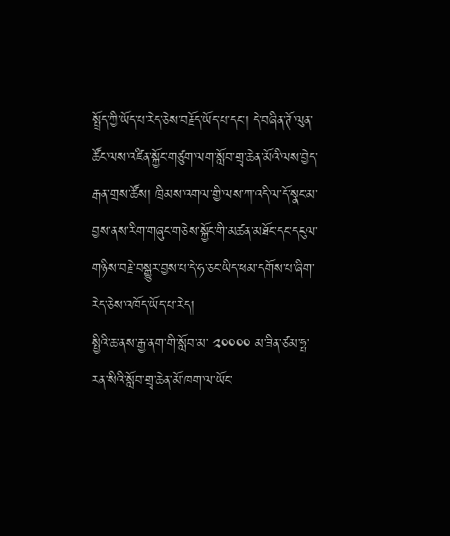སྤྲོད་ཀྱི་ཡོད་པ་རེད་ཅེས་བརྗོད་ཡོད་པ་དང་། དེ་བཞིན་ཊོ་ལུན་ཚོང་ལས་འཛིན་སྐྱོང་གཙུག་ལག་སློབ་གྲྭ་ཆེན་མོའི་ལས་བྱེད་རྒན་གྲས་ཚོས། ཁྲིམས་འགལ་གྱི་ལས་ཀ་འདི་ལ་དོ་སྣང་མ་བྱས་ནས་རིག་གཞུང་གཅེས་སྐྱོང་གི་མཚན་མཐོང་དང་དངུལ་གཉིས་བརྗེ་བསྒྱུར་བྱས་པ་དེ་ཧ་ཅང་ཡིད་ཕམ་དགོས་པ་ཞིག་རེད་ཅེས་འཁོད་ཡོད་པ་རེད།
སྤྱིའི་ཆ་ནས་རྒྱ་ནག་གི་སློབ་མ་ ༢༠༠༠༠ མ་ཟིན་ཙམ་ཧྤ་རན་སིའི་སློབ་གྲྭ་ཆེན་མོ་ཁག་ལ་ཡོང་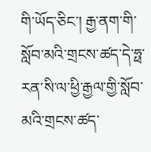གི་ཡོད་ཅིང་། རྒྱ་ནག་གི་སློབ་མའི་གྲངས་ཚད་དེ་ཧྥ་རན་སི་ལ་ཕྱི་རྒྱལ་གྱི་སློབ་མའི་གྲངས་ཚད་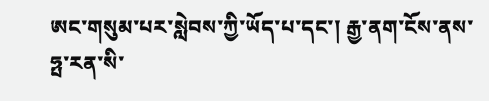ཨང་གསུམ་པར་སླེབས་ཀྱི་ཡོད་པ་དང་། རྒྱ་ནག་ངོས་ནས་ཧྤ་རན་སི་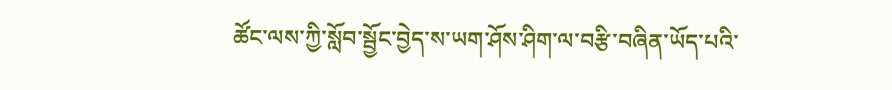ཚོང་ལས་ཀྱི་སློབ་སྦྱོང་བྱེད་ས་ཡག་ཤོས་ཤིག་ལ་བརྩི་བཞིན་ཡོད་པའི་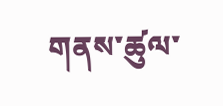གནས་ཚུལ་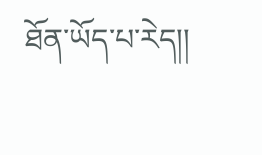ཐོན་ཡོད་པ་རེད།།